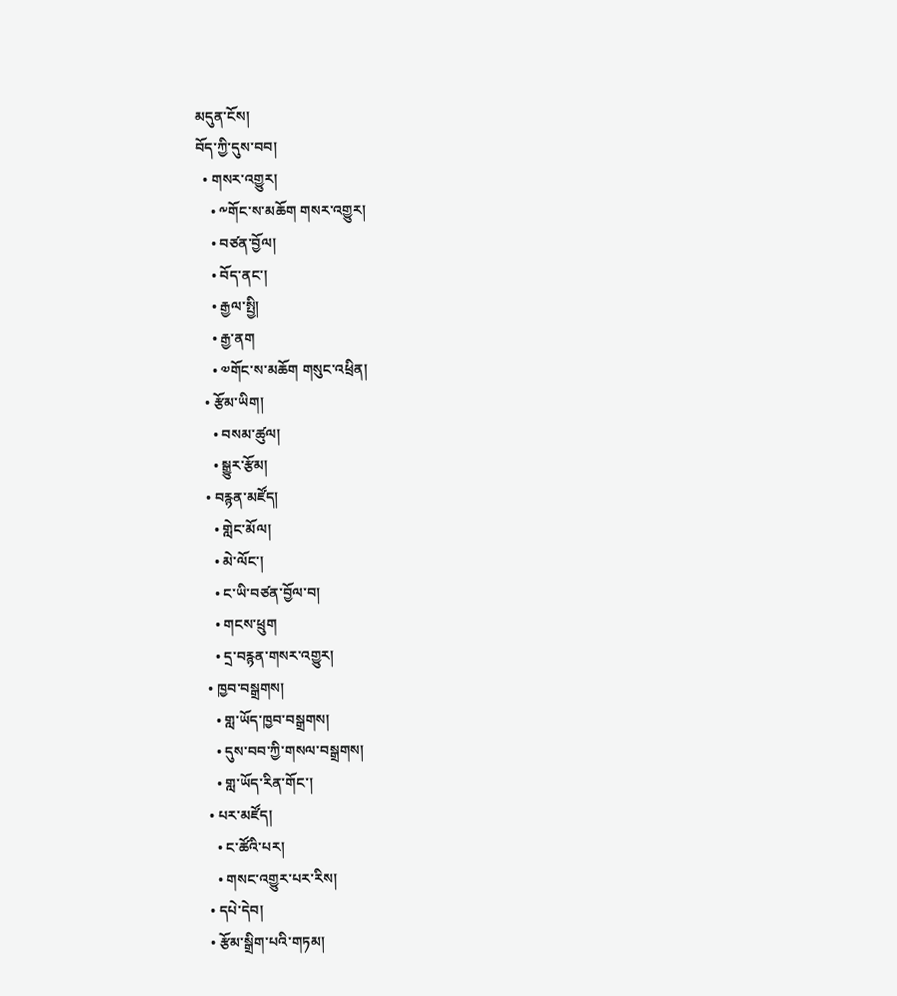མདུན་ངོས།
བོད་ཀྱི་དུས་བབ།
  • གསར་འགྱུར།
    • ༸གོང་ས་མཆོག གསར་འགྱུར།
    • བཙན་བྱོལ།
    • བོད་ནང་།
    • རྒྱལ་སྤྱི།
    • རྒྱ་ནག
    • ༧གོང་ས་མཆོག གསུང་འཕྲིན།
  • རྩོམ་ཡིག།
    • བསམ་ཚུལ།
    • སྒྱུར་རྩོམ།
  • བརྙན་མཛོད།
    • གླེང་མོལ།
    • མེ་ལོང་།
    • ང་ཡི་བཙན་བྱོལ་བ།
    • གངས་ཕྲུག
    • དྲ་བརྙན་གསར་འགྱུར།
  • ཁྱབ་བསྒྲགས།
    • གླ་ཡོད་ཁྱབ་བསྒྲགས།
    • དུས་བབ་ཀྱི་གསལ་བསྒྲགས།
    • གླ་ཡོད་རིན་གོང་།
  • པར་མཛོད།
    • ང་ཚོའི་པར།
    • གསང་འགྱུར་པར་རིས།
  • དཔེ་དེབ།
  • རྩོམ་སྒྲིག་པའི་གཏམ།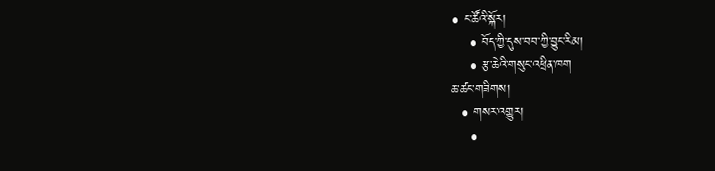• ང་ཚོའི་སྐོར།
    • བོད་ཀྱི་དུས་བབ་ཀྱི་བྱུང་རིམ།
    • རྩ་ཆེའི་གསུང་འཕྲིན་ཁག
ཆ་ཚང་གཟིགས།
  • གསར་འགྱུར།
    •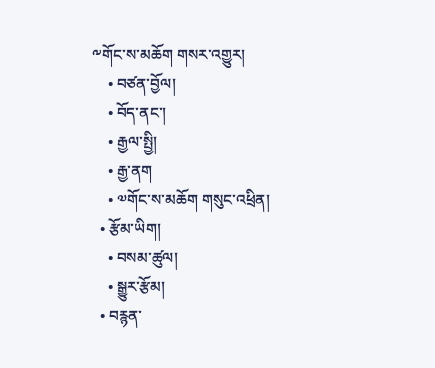༸གོང་ས་མཆོག གསར་འགྱུར།
    • བཙན་བྱོལ།
    • བོད་ནང་།
    • རྒྱལ་སྤྱི།
    • རྒྱ་ནག
    • ༧གོང་ས་མཆོག གསུང་འཕྲིན།
  • རྩོམ་ཡིག།
    • བསམ་ཚུལ།
    • སྒྱུར་རྩོམ།
  • བརྙན་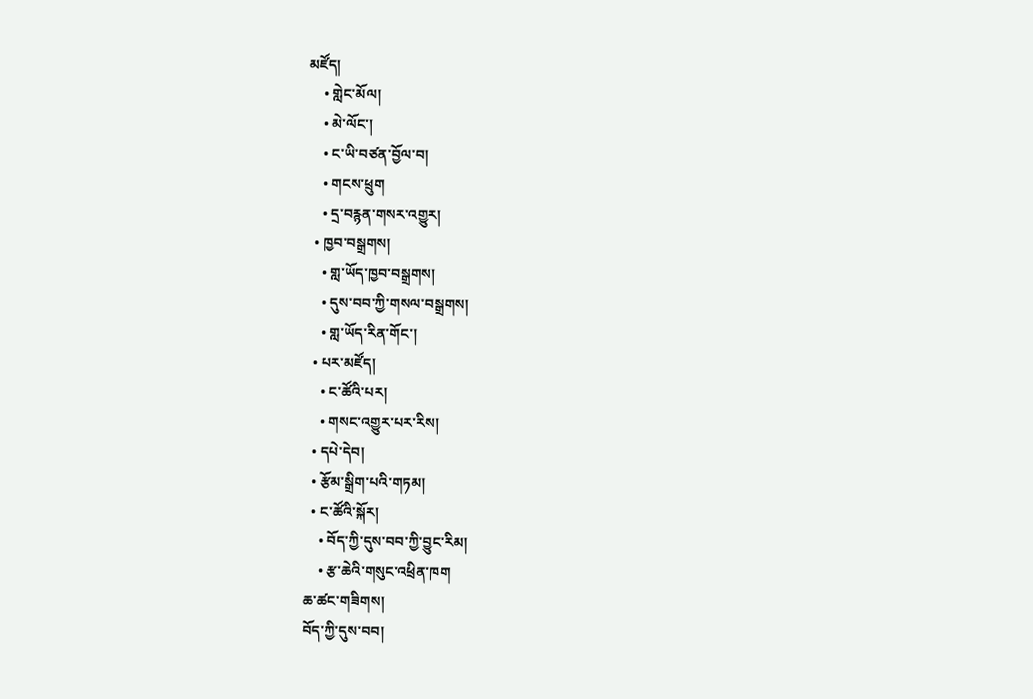མཛོད།
    • གླེང་མོལ།
    • མེ་ལོང་།
    • ང་ཡི་བཙན་བྱོལ་བ།
    • གངས་ཕྲུག
    • དྲ་བརྙན་གསར་འགྱུར།
  • ཁྱབ་བསྒྲགས།
    • གླ་ཡོད་ཁྱབ་བསྒྲགས།
    • དུས་བབ་ཀྱི་གསལ་བསྒྲགས།
    • གླ་ཡོད་རིན་གོང་།
  • པར་མཛོད།
    • ང་ཚོའི་པར།
    • གསང་འགྱུར་པར་རིས།
  • དཔེ་དེབ།
  • རྩོམ་སྒྲིག་པའི་གཏམ།
  • ང་ཚོའི་སྐོར།
    • བོད་ཀྱི་དུས་བབ་ཀྱི་བྱུང་རིམ།
    • རྩ་ཆེའི་གསུང་འཕྲིན་ཁག
ཆ་ཚང་གཟིགས།
བོད་ཀྱི་དུས་བབ།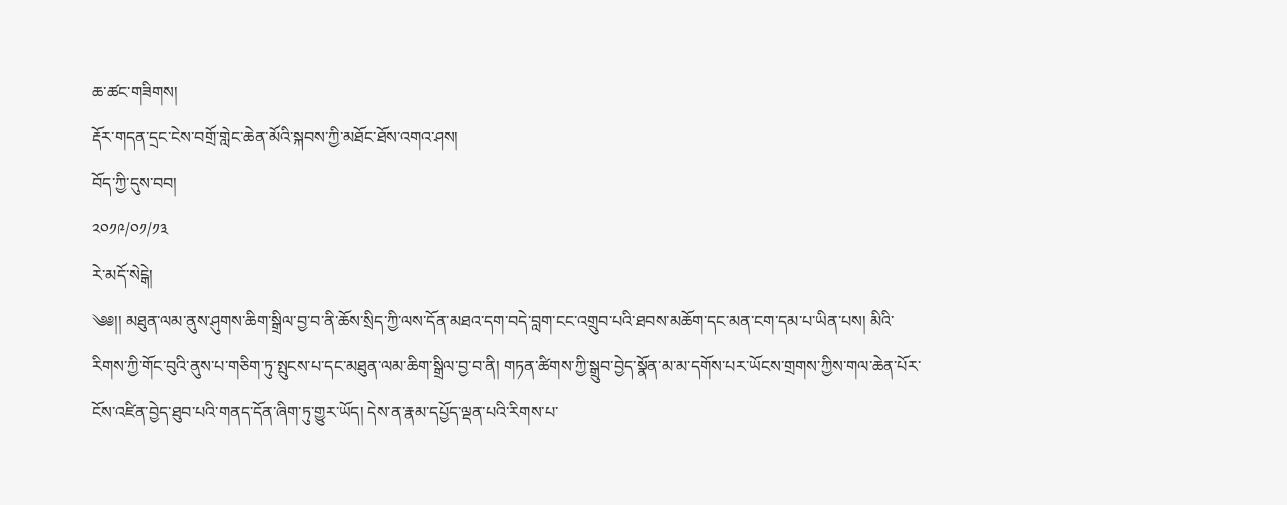ཆ་ཚང་གཟིགས།
རྡོར་གདན་དྲང་ངེས་བགྲོ་གླེང་ཆེན་མོའི་སྐབས་ཀྱི་མཐོང་ཐོས་འགའ་ཤས།
བོད་ཀྱི་དུས་བབ།
༢༠༡༩/༠༡/༡༣
རེ་མདོ་སེངྒེ།
༄༅།། མཐུན་ལམ་ནུས་ཤུགས་ཆིག་སྒྲིལ་བྱ་བ་ནི་ཆོས་སྲིད་ཀྱི་ལས་དོན་མཐའ་དག་བདེ་བླག་ངང་འགྲུབ་པའི་ཐབས་མཆོག་དང་མན་ངག་དམ་པ་ཡིན་པས། མིའི་རིགས་ཀྱི་གོང་བུའི་ནུས་པ་གཅིག་ཏུ་སྤུངས་པ་དང་མཐུན་ལམ་ཆིག་སྒྲིལ་བྱ་བ་ནི། གཏན་ཚིགས་ཀྱི་སྒྲུབ་བྱེད་སྣོན་མ་མ་དགོས་པར་ཡོངས་གྲགས་ཀྱིས་གལ་ཆེན་པོར་ངོས་འཛིན་བྱེད་ཐུབ་པའི་གནད་དོན་ཞིག་ཏུ་གྱུར་ཡོད། དེས་ན་རྣམ་དཔྱོད་ལྡན་པའི་རིགས་པ་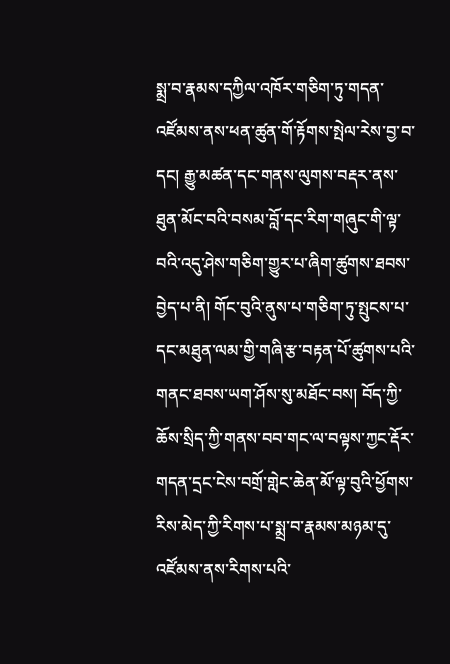སྨྲ་བ་རྣམས་དཀྱིལ་འཁོར་གཅིག་ཏུ་གདན་འཛོམས་ནས་ཕན་ཚུན་གོ་རྟོགས་སྤེལ་རེས་བྱ་བ་དང། རྒྱུ་མཚན་དང་གནས་ལུགས་བརྡར་ནས་ཐུན་མོང་བའི་བསམ་བློ་དང་རིག་གཞུང་གི་ལྟ་བའི་འདུ་ཤེས་གཅིག་གྱུར་པ་ཞིག་ཚུགས་ཐབས་བྱེད་པ་ནི། གོང་བུའི་ནུས་པ་གཅིག་ཏུ་སྤུངས་པ་དང་མཐུན་ལམ་གྱི་གཞི་རྩ་བརྟན་པོ་ཚུགས་པའི་གནང་ཐབས་ཡག་ཤོས་སུ་མཐོང་བས། བོད་ཀྱི་ཆོས་སྲིད་ཀྱི་གནས་བབ་གང་ལ་བལྟས་ཀྱང་རྡོར་གདན་དྲང་ངེས་བགྲོ་གླེང་ཆེན་མོ་ལྟ་བུའི་ཕྱོགས་རིས་མེད་ཀྱི་རིགས་པ་སྨྲ་བ་རྣམས་མཉམ་དུ་འཛོམས་ནས་རིགས་པའི་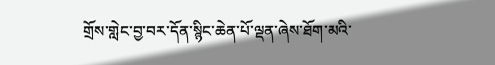གྲོས་གླེང་བྱ་བར་དོན་སྙིང་ཆེན་པོ་ལྡན་ཞེས་ཐོག་མའི་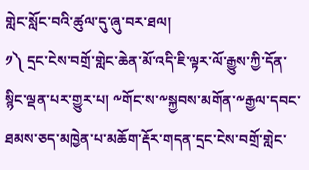གླེང་སློང་བའི་ཚུལ་དུ་ཞུ་བར་ཐལ།
༡༽ དྲང་ངེས་བགྲོ་གླེང་ཆེན་མོ་འདི་ཇི་ལྟར་ལོ་རྒྱུས་ཀྱི་དོན་སྙིང་ལྡན་པར་གྱུར་པ། ༸གོང་ས་༸སྐྱབས་མགོན་༸རྒྱལ་དབང་ཐམས་ཅད་མཁྱེན་པ་མཆོག་རྡོར་གདན་དྲང་ངེས་བགྲོ་གླེང་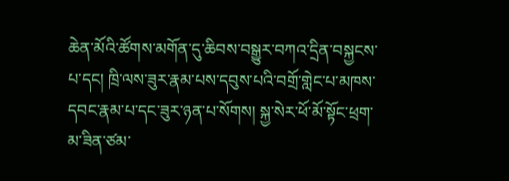ཆེན་མོའི་ཚོགས་མགོན་དུ་ཆིབས་བསྒྱུར་བཀའ་དྲིན་བསྐྱངས་པ་དང། ཁྲི་ལས་ཟུར་རྣམ་པས་དབུས་པའི་བགྲོ་གླེང་པ་མཁས་དབང་རྣམ་པ་དང་ཟུར་ཉན་པ་སོགས། སྐྱ་སེར་ཕོ་མོ་སྟོང་ཕྲག་མ་ཟིན་ཙམ་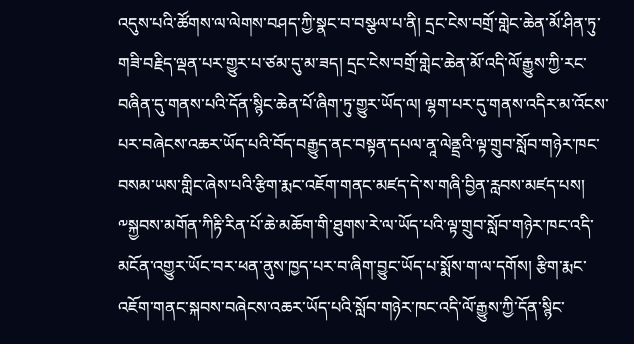འདུས་པའི་ཚོགས་ལ་ལེགས་བཤད་ཀྱི་སྣང་བ་བསྩལ་པ་ནི། དྲང་ངེས་བགྲོ་གླེང་ཆེན་མོ་ཤིན་ཏུ་གཟི་བརྗིད་ལྡན་པར་གྱུར་པ་ཙམ་དུ་མ་ཟད། དྲང་ངེས་བགྲོ་གླེང་ཆེན་མོ་འདི་ལོ་རྒྱུས་ཀྱི་རང་བཞིན་དུ་གནས་པའི་དོན་སྙིང་ཆེན་པོ་ཞིག་ཏུ་གྱུར་ཡོད་ལ། ལྷག་པར་དུ་གནས་འདིར་མ་འོངས་པར་བཞེངས་འཆར་ཡོད་པའི་བོད་བརྒྱུད་ནང་བསྟན་དཔལ་ནཱ་ལེནྡྲའི་ལྟ་གྲུབ་སློབ་གཉེར་ཁང་བསམ་ཡས་གླིང་ཞེས་པའི་རྩིག་རྨང་འཇོག་གནང་མཛད་དེ་ས་གཞི་བྱིན་རླབས་མཛད་པས། ༸སྐྱབས་མགོན་ཀིརྟི་རིན་པོ་ཆེ་མཆོག་གི་ཐུགས་རེ་ལ་ཡོད་པའི་ལྟ་གྲུབ་སློབ་གཉེར་ཁང་འདི་མངོན་འགྱུར་ཡོང་བར་ཕན་ནུས་ཁྱད་པར་བ་ཞིག་བྱུང་ཡོད་པ་སྨོས་ག་ལ་དགོས། རྩིག་རྨང་འཇོག་གནང་སྐབས་བཞེངས་འཆར་ཡོད་པའི་སློབ་གཉེར་ཁང་འདི་ལོ་རྒྱུས་ཀྱི་དོན་སྙིང་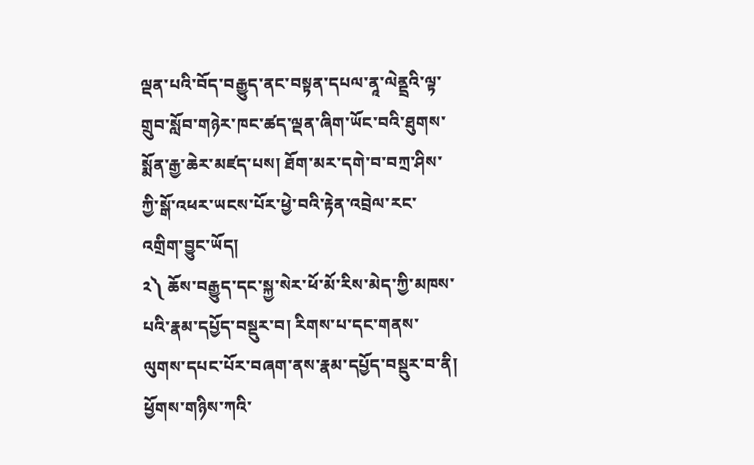ལྡན་པའི་བོད་བརྒྱུད་ནང་བསྟན་དཔལ་ནཱ་ལེནྡྲའི་ལྟ་གྲུབ་སློབ་གཉེར་ཁང་ཚད་ལྡན་ཞིག་ཡོང་བའི་ཐུགས་སྨོན་རྒྱ་ཆེར་མཛད་པས། ཐོག་མར་དགེ་བ་བཀྲ་ཤིས་ཀྱི་སྒོ་འཕར་ཡངས་པོར་ཕྱེ་བའི་རྟེན་འབྲེལ་རང་འགྲིག་བྱུང་ཡོད།
༢༽ ཆོས་བརྒྱུད་དང་སྐྱ་སེར་ཕོ་མོ་རིས་མེད་ཀྱི་མཁས་པའི་རྣམ་དཔྱོད་བསྡུར་བ། རིགས་པ་དང་གནས་ལུགས་དཔང་པོར་བཞག་ནས་རྣམ་དཔྱོད་བསྡུར་བ་ནི། ཕྱོགས་གཉིས་ཀའི་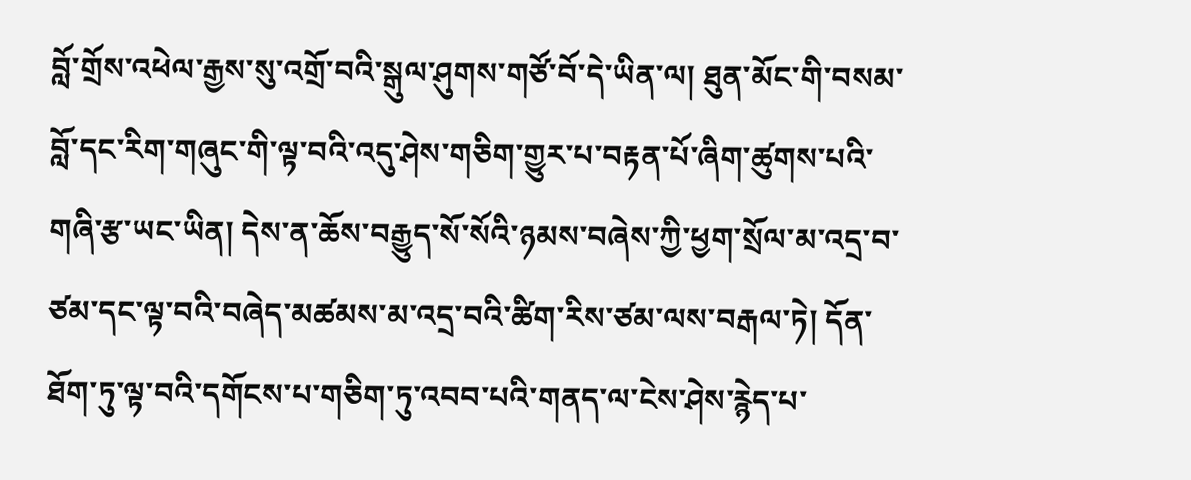བློ་གྲོས་འཕེལ་རྒྱས་སུ་འགྲོ་བའི་སྒུལ་ཤུགས་གཙོ་བོ་དེ་ཡིན་ལ། ཐུན་མོང་གི་བསམ་བློ་དང་རིག་གཞུང་གི་ལྟ་བའི་འདུ་ཤེས་གཅིག་གྱུར་པ་བརྟན་པོ་ཞིག་ཚུགས་པའི་གཞི་རྩ་ཡང་ཡིན། དེས་ན་ཆོས་བརྒྱུད་སོ་སོའི་ཉམས་བཞེས་ཀྱི་ཕྱག་སྲོལ་མ་འདྲ་བ་ཙམ་དང་ལྟ་བའི་བཞེད་མཚམས་མ་འདྲ་བའི་ཚིག་རིས་ཙམ་ལས་བརྒལ་ཏེ། དོན་ཐོག་ཏུ་ལྟ་བའི་དགོངས་པ་གཅིག་ཏུ་འབབ་པའི་གནད་ལ་ངེས་ཤེས་རྙེད་པ་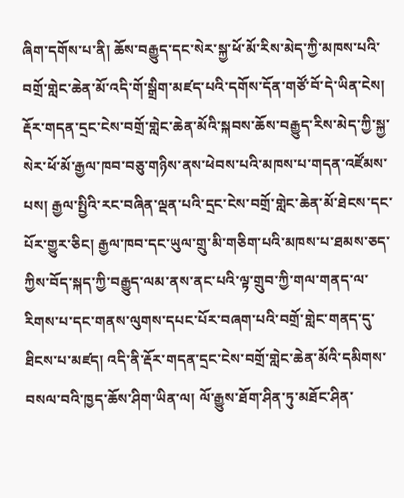ཞིག་དགོས་པ་ནི། ཆོས་བརྒྱུད་དང་སེར་སྐྱ་ཕོ་མོ་རིས་མེད་ཀྱི་མཁས་པའི་བགྲོ་གླེང་ཆེན་མོ་འདི་གོ་སྒྲིག་མཛད་པའི་དགོས་དོན་གཙོ་བོ་དེ་ཡིན་ངེས། རྡོར་གདན་དྲང་ངེས་བགྲོ་གླེང་ཆེན་མོའི་སྐབས་ཆོས་བརྒྱུད་རིས་མེད་ཀྱི་སྐྱ་སེར་ཕོ་མོ་རྒྱལ་ཁབ་བཅུ་གཉིས་ནས་ཕེབས་པའི་མཁས་པ་གདན་འཛོམས་པས། རྒྱལ་སྤྱིའི་རང་བཞིན་ལྡན་པའི་དྲང་ངེས་བགྲོ་གླེང་ཆེན་མོ་ཐེངས་དང་པོར་གྱུར་ཅིང། རྒྱལ་ཁབ་དང་ཡུལ་གྲུ་མི་གཅིག་པའི་མཁས་པ་ཐམས་ཅད་ཀྱིས་བོད་སྐད་ཀྱི་བརྒྱུད་ལམ་ནས་ནང་པའི་ལྟ་གྲུབ་ཀྱི་གལ་གནད་ལ་རིགས་པ་དང་གནས་ལུགས་དཔང་པོར་བཞག་པའི་བགྲོ་གླེང་གནད་དུ་ཐིངས་པ་མཛད། འདི་ནི་རྡོར་གདན་དྲང་ངེས་བགྲོ་གླེང་ཆེན་མོའི་དམིགས་བསལ་བའི་ཁྱད་ཆོས་ཤིག་ཡིན་ལ། ལོ་རྒྱུས་ཐོག་ཤིན་ཏུ་མཐོང་ཤིན་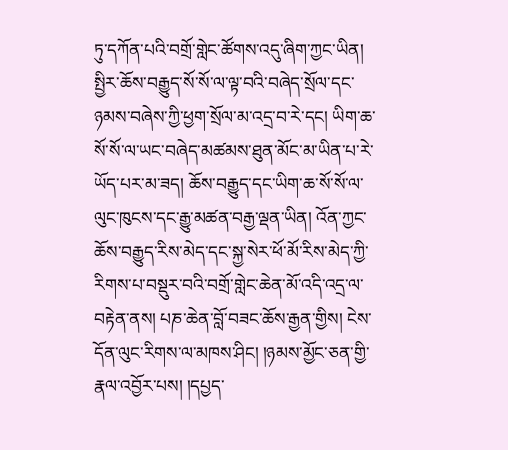ཏུ་དཀོན་པའི་བགྲོ་གླེང་ཚོགས་འདུ་ཞིག་ཀྱང་ཡིན།
སྤྱིར་ཆོས་བརྒྱུད་སོ་སོ་ལ་ལྟ་བའི་བཞེད་སྲོལ་དང་ཉམས་བཞེས་ཀྱི་ཕྱག་སྲོལ་མ་འདྲ་བ་རེ་དང། ཡིག་ཆ་སོ་སོ་ལ་ཡང་བཞེད་མཚམས་ཐུན་མོང་མ་ཡིན་པ་རེ་ཡོད་པར་མ་ཟད། ཆོས་བརྒྱུད་དང་ཡིག་ཆ་སོ་སོ་ལ་ལུང་ཁུངས་དང་རྒྱུ་མཚན་བརྒྱ་ལྡན་ཡིན། འོན་ཀྱང་ཆོས་བརྒྱུད་རིས་མེད་དང་སྐྱ་སེར་ཕོ་མོ་རིས་མེད་ཀྱི་རིགས་པ་བསྡུར་བའི་བགྲོ་གླེང་ཆེན་མོ་འདི་འདྲ་ལ་བརྟེན་ནས། པཎ་ཆེན་བློ་བཟང་ཆོས་རྒྱན་གྱིས། ངེས་དོན་ལུང་རིགས་ལ་མཁས་ཤིང། །ཉམས་མྱོང་ཅན་གྱི་རྣལ་འབྱོར་པས། །དཔྱད་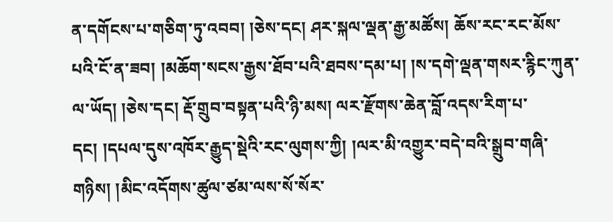ན་དགོངས་པ་གཅིག་ཏུ་འབབ། །ཅེས་དང། ཤར་སྐལ་ལྡན་རྒྱ་མཚོས། ཆོས་རང་རང་མོས་པའི་ངོ་ན་ཟབ། །མཆོག་སངས་རྒྱས་ཐོབ་པའི་ཐབས་དམ་པ། །ས་དགེ་ལྡན་གསར་རྙིང་ཀུན་ལ་ཡོད། །ཅེས་དང། རྡོ་གྲུབ་བསྟན་པའི་ཉི་མས། ལར་རྫོགས་ཆེན་བློ་འདས་རིག་པ་དང། །དཔལ་དུས་འཁོར་རྒྱུད་སྡེའི་རང་ལུགས་ཀྱི། །ལར་མི་འགྱུར་བདེ་བའི་སྒྲུབ་གཞི་གཉིས། །མིང་འདོགས་ཚུལ་ཙམ་ལས་སོ་སོར་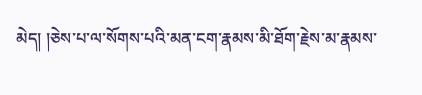མེད། །ཅེས་པ་ལ་སོགས་པའི་མན་ངག་རྣམས་མི་ཐོག་རྗེས་མ་རྣམས་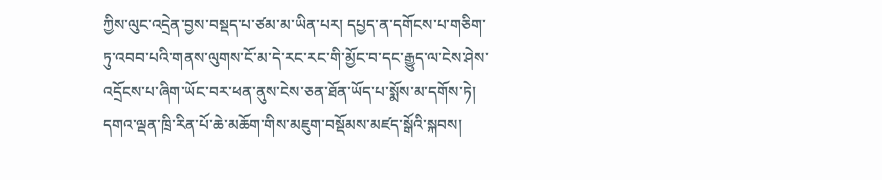ཀྱིས་ལུང་འདྲེན་བྱས་བསྡད་པ་ཙམ་མ་ཡིན་པར། དཔྱད་ན་དགོངས་པ་གཅིག་ཏུ་འབབ་པའི་གནས་ལུགས་ངོ་མ་དེ་རང་རང་གི་མྱོང་བ་དང་རྒྱུད་ལ་ངེས་ཤེས་འདྲོངས་པ་ཞིག་ཡོང་བར་ཕན་ནུས་ངེས་ཅན་ཐོན་ཡོད་པ་སྨོས་མ་དགོས་ཏེ། དགའ་ལྡན་ཁྲི་རིན་པོ་ཆེ་མཆོག་གིས་མཇུག་བསྡོམས་མཛད་སྒོའི་སྐབས།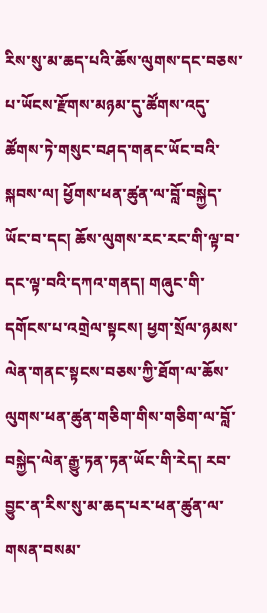རིས་སུ་མ་ཆད་པའི་ཆོས་ལུགས་དང་བཅས་པ་ཡོངས་རྫོགས་མཉམ་དུ་ཚོགས་འདུ་ཚོགས་ཏེ་གསུང་བཤད་གནང་ཡོང་བའི་སྐབས་ལ། ཕྱོགས་ཕན་ཚུན་ལ་བློ་བསྐྱེད་ཡོང་བ་དང། ཆོས་ལུགས་རང་རང་གི་ལྟ་བ་དང་ལྟ་བའི་དཀའ་གནད། གཞུང་གི་དགོངས་པ་འགྲེལ་སྟངས། ཕྱག་སྲོལ་ཉམས་ལེན་གནང་སྟངས་བཅས་ཀྱི་ཐོག་ལ་ཆོས་ལུགས་ཕན་ཚུན་གཅིག་གིས་གཅིག་ལ་བློ་བསྐྱེད་ལེན་རྒྱུ་ཏན་ཏན་ཡོང་གི་རེད། རབ་བྱུང་ན་རིས་སུ་མ་ཆད་པར་ཕན་ཚུན་ལ་གསན་བསམ་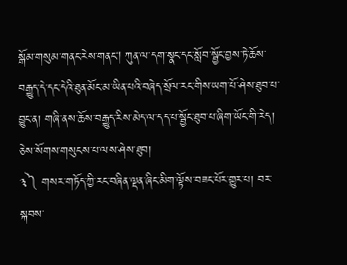སྒོམ་གསུམ་གནང་རེས་གནང། ཀུན་ལ་དག་སྣང་དང་སློབ་སྦྱོང་བྱས་ཏེ་ཆོས་བརྒྱུད་དེ་དང་དེའི་ཐུན་མོང་མ་ཡིན་པའི་བཞེད་སྲོལ་རང་གིས་ཡག་པོ་ཤེས་ཐུབ་པ་བྱུང་ན། གཞི་ནས་ཆོས་བརྒྱུད་རིས་མེད་ལ་དད་པ་སྦྱོང་ཐུབ་པ་ཞིག་ཡོང་གི་རེད། ཅེས་སོགས་གསུངས་པ་ལས་ཤེས་ཐུབ།
༣༽ གསར་གཏོད་ཀྱི་རང་བཞིན་ལྡན་ཞིང་མིག་ལྟོས་བཟང་པོར་གྱུར་པ། བར་སྐབས་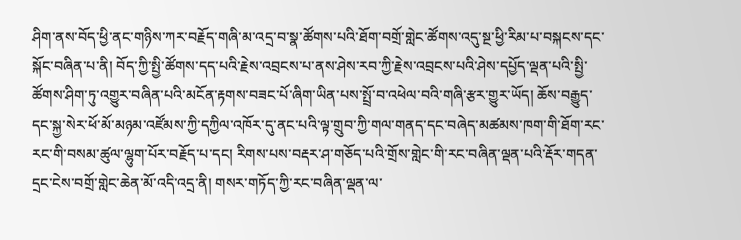ཤིག་ནས་བོད་ཕྱི་ནང་གཉིས་ཀར་བརྗོད་གཞི་མ་འདྲ་བ་སྣ་ཚོགས་པའི་ཐོག་བགྲོ་གླེང་ཚོགས་འདུ་སྔ་ཕྱི་རིམ་པ་བསྐངས་དང་སྐོང་བཞིན་པ་ནི། བོད་ཀྱི་སྤྱི་ཚོགས་དད་པའི་རྗེས་འབྲངས་པ་ནས་ཤེས་རབ་ཀྱི་རྗེས་འབྲངས་པའི་ཤེས་དཔྱོད་ལྡན་པའི་སྤྱི་ཚོགས་ཤིག་ཏུ་འགྱུར་བཞིན་པའི་མངོན་རྟགས་བཟང་པོ་ཞིག་ཡིན་པས་སྤྲོ་བ་འཕེལ་བའི་གཞི་རྩར་གྱུར་ཡོད། ཆོས་བརྒྱུད་དང་སྐྱ་སེར་ཕོ་མོ་མཉམ་འཛོམས་ཀྱི་དཀྱིལ་འཁོར་དུ་ནང་པའི་ལྟ་གྲུབ་ཀྱི་གལ་གནད་དང་བཞེད་མཚམས་ཁག་གི་ཐོག་རང་རང་གི་བསམ་ཚུལ་ལྷུག་པོར་བརྗོད་པ་དང། རིགས་པས་བརྡར་ཤ་གཅོད་པའི་གྲོས་གླེང་གི་རང་བཞིན་ལྡན་པའི་རྡོར་གདན་དྲང་ངེས་བགྲོ་གླེང་ཆེན་མོ་འདི་འདྲ་ནི། གསར་གཏོད་ཀྱི་རང་བཞིན་ལྡན་ལ་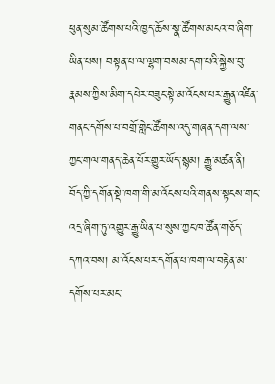ཕུན་སུམ་ཚོགས་པའི་ཁྱད་ཆོས་སྣ་ཚོགས་མངའ་བ་ཞིག་ཡིན་པས། བསྟན་པ་ལ་ལྷག་བསམ་དག་པའི་སྐྱེས་བུ་རྣམས་ཀྱིས་མིག་དཔེར་བཟུང་སྟེ་མ་འོངས་པར་རྒྱུན་འཛིན་གནང་དགོས་པ་བགྲོ་གླེང་ཚོགས་འདུ་གཞན་དག་ལས་ཀྱང་གལ་གནད་ཆེན་པོར་གྱུར་ཡོད་སྙམ། རྒྱུ་མཚན་ནི། བོད་ཀྱི་དགོན་སྡེ་ཁག་གི་མ་འོངས་པའི་གནས་སྟངས་གང་འདྲ་ཞིག་ཏུ་འགྱུར་རྒྱུ་ཡིན་པ་སུས་ཀྱང་ཁ་ཚོན་གཅོད་དཀའ་བས། མ་འོངས་པར་དགོན་པ་ཁག་ལ་བརྟེན་མ་དགོས་པར་མང་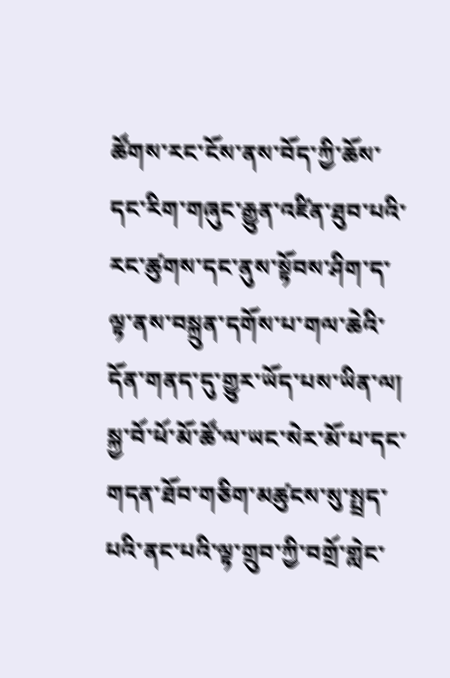ཚོགས་རང་ངོས་ནས་བོད་ཀྱི་ཆོས་དང་རིག་གཞུང་རྒྱུན་འཛིན་ཐུབ་པའི་རང་ཚུགས་དང་ནུས་སྟོབས་ཤིག་ད་ལྟ་ནས་བསྐྲུན་དགོས་པ་གལ་ཆེའི་དོན་གནད་དུ་གྱུར་ཡོད་པས་ཡིན་ལ། སྐྱ་བོ་ཕོ་མོ་ཚོ་ལ་ཡང་སེར་མོ་པ་དང་གདན་ཐོབ་གཅིག་མཚུངས་སུ་སྤྲད་པའི་ནང་པའི་ལྟ་གྲུབ་ཀྱི་བགྲོ་གླེང་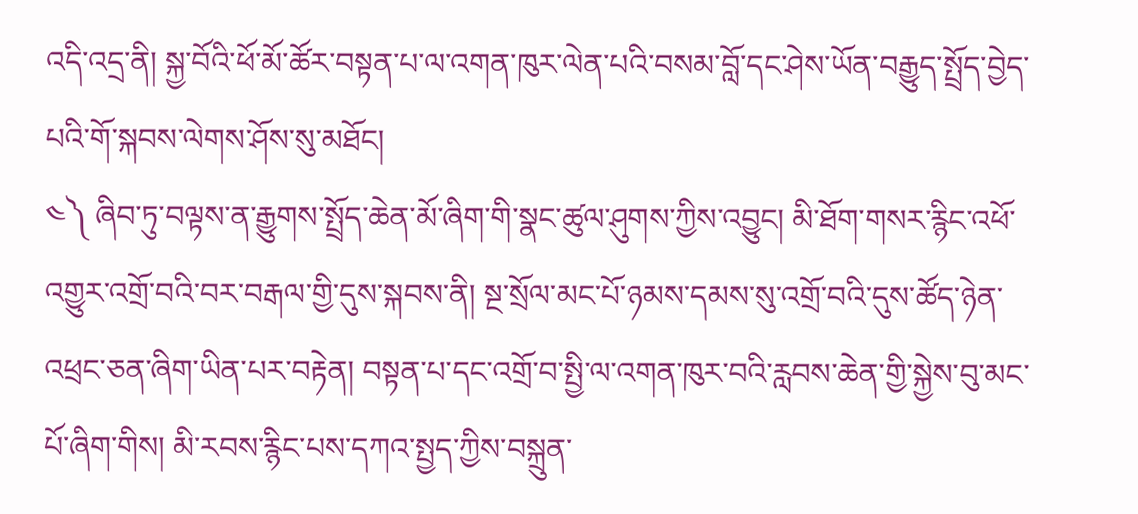འདི་འདྲ་ནི། སྐྱ་བོའི་ཕོ་མོ་ཚོར་བསྟན་པ་ལ་འགན་ཁུར་ལེན་པའི་བསམ་བློ་དང་ཤེས་ཡོན་བརྒྱུད་སྤྲོད་བྱེད་པའི་གོ་སྐབས་ལེགས་ཤོས་སུ་མཐོང།
༤༽ ཞིབ་ཏུ་བལྟས་ན་རྒྱུགས་སྤྲོད་ཆེན་མོ་ཞིག་གི་སྣང་ཚུལ་ཤུགས་ཀྱིས་འབྱུང། མི་ཐོག་གསར་རྙིང་འཕོ་འགྱུར་འགྲོ་བའི་བར་བརྒལ་གྱི་དུས་སྐབས་ནི། སྔ་སྲོལ་མང་པོ་ཉམས་དམས་སུ་འགྲོ་བའི་དུས་ཚོད་ཉེན་འཕྲང་ཅན་ཞིག་ཡིན་པར་བརྟེན། བསྟན་པ་དང་འགྲོ་བ་སྤྱི་ལ་འགན་ཁུར་བའི་རླབས་ཆེན་གྱི་སྐྱེས་བུ་མང་པོ་ཞིག་གིས། མི་རབས་རྙིང་པས་དཀའ་སྤྱད་ཀྱིས་བསྐྲུན་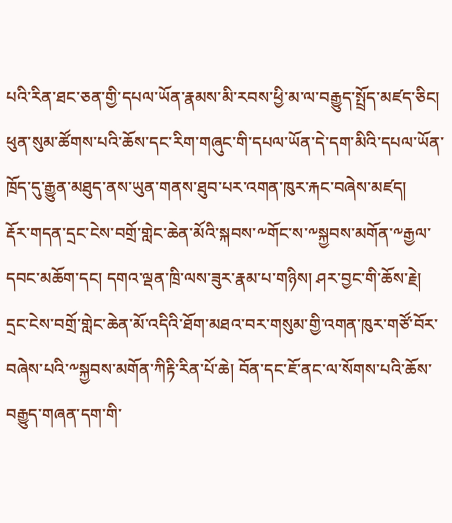པའི་རིན་ཐང་ཅན་གྱི་དཔལ་ཡོན་རྣམས་མི་རབས་ཕྱི་མ་ལ་བརྒྱུད་སྤྲོད་མཛད་ཅིང། ཕུན་སུམ་ཚོགས་པའི་ཆོས་དང་རིག་གཞུང་གི་དཔལ་ཡོན་དེ་དག་མིའི་དཔལ་ཡོན་ཁྲོད་དུ་རྒྱུན་མཐུད་ནས་ཡུན་གནས་ཐུབ་པར་འགན་ཁུར་རྐང་བཞེས་མཛད།
རྡོར་གདན་དྲང་ངེས་བགྲོ་གླེང་ཆེན་མོའི་སྐབས་༸གོང་ས་༸སྐྱབས་མགོན་༸རྒྱལ་དབང་མཆོག་དང། དགའ་ལྡན་ཁྲི་ལས་ཟུར་རྣམ་པ་གཉིས། ཤར་བྱང་གི་ཆོས་རྗེ། དྲང་ངེས་བགྲོ་གླེང་ཆེན་མོ་འདིའི་ཐོག་མཐའ་བར་གསུམ་གྱི་འགན་ཁུར་གཙོ་བོར་བཞེས་པའི་༸སྐྱབས་མགོན་ཀིརྟི་རིན་པོ་ཆེ། བོན་དང་ཇོ་ནང་ལ་སོགས་པའི་ཆོས་བརྒྱུད་གཞན་དག་གི་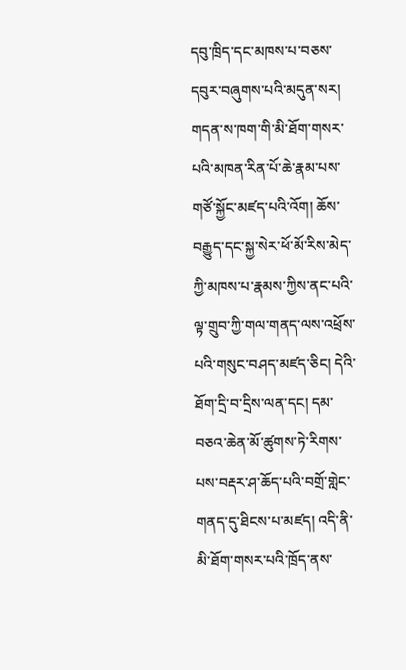དབུ་ཁྲིད་དང་མཁས་པ་བཅས་དབུར་བཞུགས་པའི་མདུན་སར། གདན་ས་ཁག་གི་མི་ཐོག་གསར་པའི་མཁན་རིན་པོ་ཆེ་རྣམ་པས་གཙོ་སྐྱོང་མཛད་པའི་འོག། ཆོས་བརྒྱུད་དང་སྐྱ་སེར་ཕོ་མོ་རིས་མེད་ཀྱི་མཁས་པ་རྣམས་ཀྱིས་ནང་པའི་ལྟ་གྲུབ་ཀྱི་གལ་གནད་ལས་འཕྲོས་པའི་གསུང་བཤད་མཛད་ཅིང། དེའི་ཐོག་དྲི་བ་དྲིས་ལན་དང། དམ་བཅའ་ཆེན་མོ་ཚུགས་ཏེ་རིགས་པས་བརྡར་ཤ་ཆོད་པའི་བགྲོ་གླེང་གནད་དུ་ཐིངས་པ་མཛད། འདི་ནི་མི་ཐོག་གསར་པའི་ཁྲོད་ནས་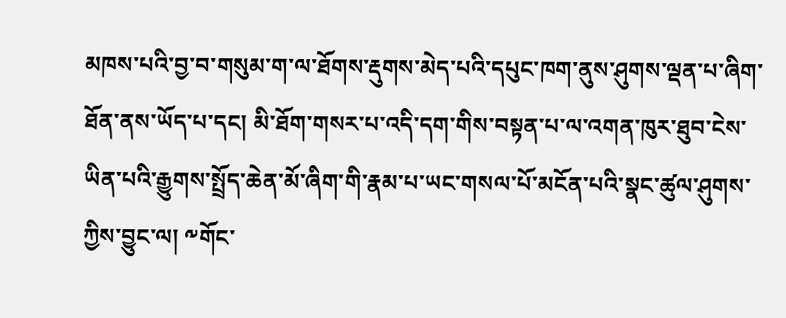མཁས་པའི་བྱ་བ་གསུམ་ག་ལ་ཐོགས་རྡུགས་མེད་པའི་དཔུང་ཁག་ནུས་ཤུགས་ལྡན་པ་ཞིག་ཐོན་ནས་ཡོད་པ་དང། མི་ཐོག་གསར་པ་འདི་དག་གིས་བསྟན་པ་ལ་འགན་ཁུར་ཐུབ་ངེས་ཡིན་པའི་རྒྱུགས་སྤྲོད་ཆེན་མོ་ཞིག་གི་རྣམ་པ་ཡང་གསལ་པོ་མངོན་པའི་སྣང་ཚུལ་ཤུགས་ཀྱིས་བྱུང་ལ། ༸གོང་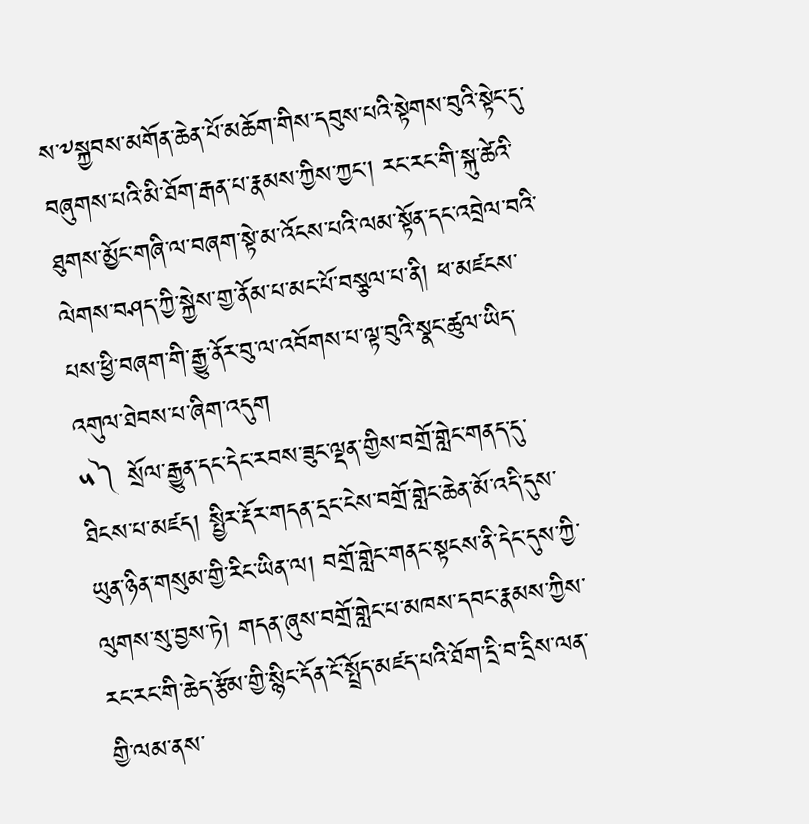ས་༸སྐྱབས་མགོན་ཆེན་པོ་མཆོག་གིས་དབུས་པའི་སྟེགས་བུའི་སྟེང་དུ་བཞུགས་པའི་མི་ཐོག་རྒན་པ་རྣམས་ཀྱིས་ཀྱང། རང་རང་གི་སྐུ་ཚེའི་ཐུགས་མྱོང་གཞི་ལ་བཞག་སྟེ་མ་འོངས་པའི་ལམ་སྟོན་དང་འབྲེལ་བའི་ལེགས་བཤད་ཀྱི་སྐྱེས་གྱ་ནོམ་པ་མང་པོ་བསྩལ་པ་ནི། ཕ་མཛངས་པས་ཕྱི་བཞག་གི་རྒྱུ་ནོར་བུ་ལ་འབོགས་པ་ལྟ་བུའི་སྣང་ཚུལ་ཡིད་འགུལ་ཐེབས་པ་ཞིག་འདུག
༥༽ སྲོལ་རྒྱུན་དང་དེང་རབས་ཟུང་ལྡན་གྱིས་བགྲོ་གླེང་གནད་དུ་ཐིངས་པ་མཛད། སྤྱིར་རྡོར་གདན་དྲང་ངེས་བགྲོ་གླེང་ཆེན་མོ་འདི་དུས་ཡུན་ཉིན་གསུམ་གྱི་རིང་ཡིན་ལ། བགྲོ་གླེང་གནང་སྟངས་ནི་དེང་དུས་ཀྱི་ལུགས་སུ་བྱས་ཏེ། གདན་ཞུས་བགྲོ་གླེང་པ་མཁས་དབང་རྣམས་ཀྱིས་རང་རང་གི་ཆེད་རྩོམ་གྱི་སྙིང་དོན་ངོ་སྤྲོད་མཛད་པའི་ཐོག་དྲི་བ་དྲིས་ལན་གྱི་ལམ་ནས་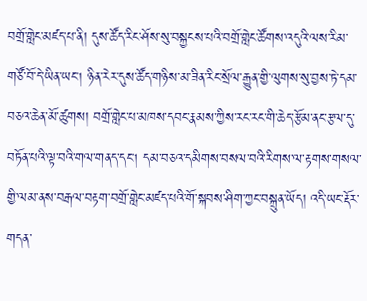བགྲོ་གླེང་མཛད་པ་ནི། དུས་ཚོད་རིང་ཤོས་སུ་བསྐྱངས་པའི་བགྲོ་གླེང་ཚོགས་འདུའི་ལས་རིམ་གཙོ་བོ་དེ་ཡིན་ཡང། ཉིན་རེར་དུས་ཚོད་གཉིས་མ་ཟིན་རིང་སྲོལ་རྒྱུན་གྱི་ལུགས་སུ་བྱས་ཏེ་དམ་བཅའ་ཆེན་མོ་ཚུགས། བགྲོ་གླེང་པ་མཁས་དབང་རྣམས་ཀྱིས་རང་རང་གི་ཆེད་རྩོམ་ནང་རྩལ་དུ་བཏོན་པའི་ལྟ་བའི་གལ་གནད་དང། དམ་བཅའ་དམིགས་བསལ་བའི་རིགས་ལ་རྟགས་གསལ་གྱི་ལམ་ནས་བརྒལ་བརྟག་བགྲོ་གླེང་མཛད་པའི་གོ་སྐབས་ཤིག་ཀྱང་བསྐྲུན་ཡོད། འདི་ཡང་རྡོར་གདན་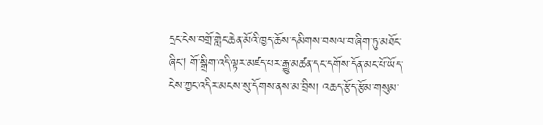དྲང་ངེས་བགྲོ་གླེང་ཆེན་མོའི་ཁྱད་ཆོས་དམིགས་བསལ་བ་ཞིག་ཏུ་མཐོང་ཞིང། གོ་སྒྲིག་འདི་ལྟར་མཛད་པར་རྒྱུ་མཚན་དང་དགོས་དོན་མང་པོ་ཡོད་ངེས་ཀྱང་འདིར་མངས་སུ་དོགས་ནས་མ་བྲིས། འཆད་རྩོད་རྩོམ་གསུམ་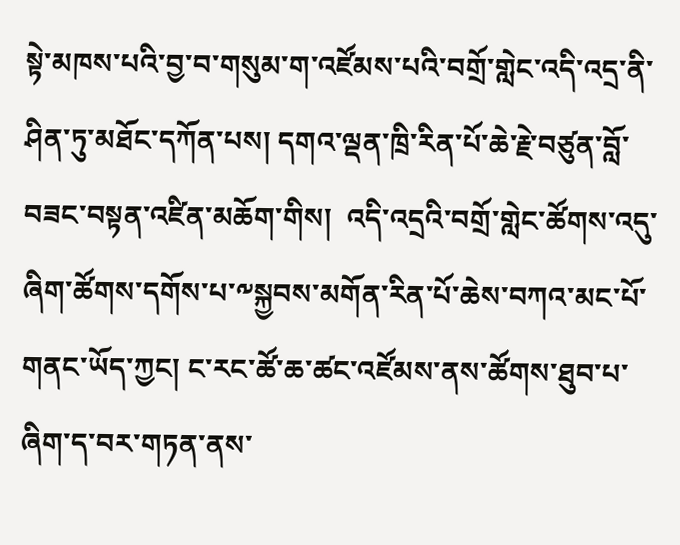སྟེ་མཁས་པའི་བྱ་བ་གསུམ་ག་འཛོམས་པའི་བགྲོ་གླེང་འདི་འདྲ་ནི་ཤིན་ཏུ་མཐོང་དཀོན་པས། དགའ་ལྡན་ཁྲི་རིན་པོ་ཆེ་རྗེ་བཙུན་བློ་བཟང་བསྟན་འཛིན་མཆོག་གིས།  འདི་འདྲའི་བགྲོ་གླེང་ཚོགས་འདུ་ཞིག་ཚོགས་དགོས་པ་༸སྐྱབས་མགོན་རིན་པོ་ཆེས་བཀའ་མང་པོ་གནང་ཡོད་ཀྱང། ང་རང་ཚོ་ཆ་ཚང་འཛོམས་ནས་ཚོགས་ཐུབ་པ་ཞིག་ད་བར་གཏན་ནས་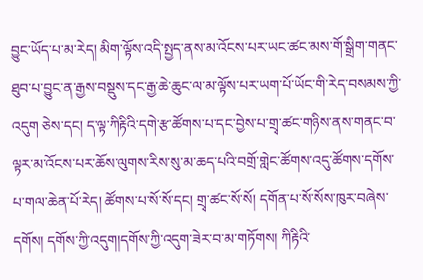བྱུང་ཡོད་པ་མ་རེད། མིག་ལྟོས་འདི་སྤྱད་ནས་མ་འོངས་པར་ཡང་ཚང་མས་གོ་སྒྲིག་གནང་ཐུབ་པ་བྱུང་ན་རྒྱས་བསྡུས་དང་རྒྱ་ཆེ་ཆུང་ལ་མ་ལྟོས་པར་ཡག་པོ་ཡོང་གི་རེད་བསམས་ཀྱི་འདུག ཅེས་དང། ད་ལྟ་ཀིརྟིའི་དགེ་རྩ་ཚོགས་པ་དང་བྱེས་པ་གྲྭ་ཚང་གཉིས་ནས་གནང་བ་ལྟར་མ་འོངས་པར་ཆོས་ལུགས་རིས་སུ་མ་ཆད་པའི་བགྲོ་གླེང་ཚོགས་འདུ་ཚོགས་དགོས་པ་གལ་ཆེན་པོ་རེད། ཚོགས་པ་སོ་སོ་དང། གྲྭ་ཚང་སོ་སོ། དགོན་པ་སོ་སོས་ཁུར་བཞེས་དགོས། དགོས་ཀྱི་འདུག།དགོས་ཀྱི་འདུག་ཟེར་བ་མ་གཏོགས། ཀིརྟིའི་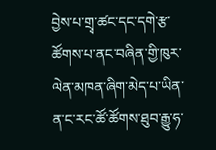བྱེས་པ་གྲྭ་ཚང་དང་དགེ་རྩ་ཚོགས་པ་ནང་བཞིན་གྱི་ཁུར་ལེན་མཁན་ཞིག་མེད་པ་ཡིན་ན་ང་རང་ཚོ་ཚོགས་ཐུབ་རྒྱུ་ཧ་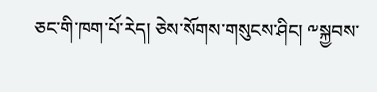ཅང་གི་ཁག་པོ་རེད། ཅེས་སོགས་གསུངས་ཤིང། ༸སྐྱབས་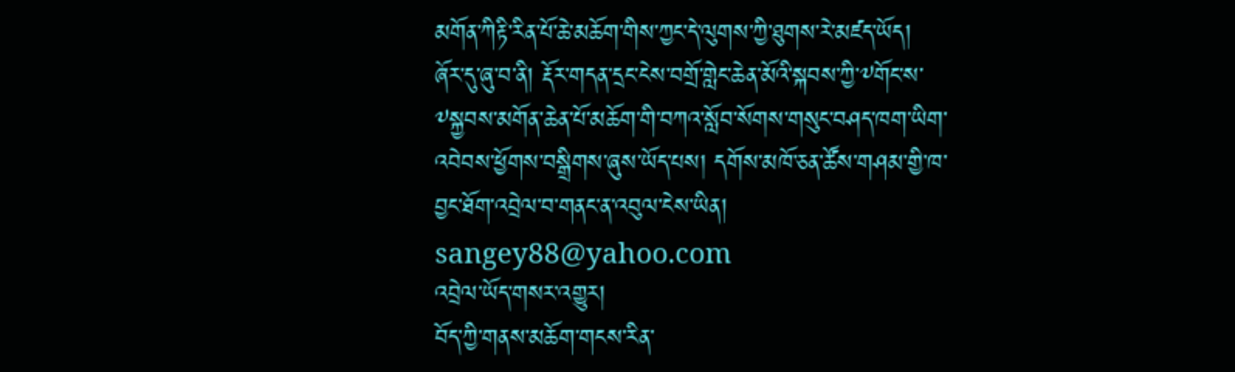མགོན་ཀིརྟི་རིན་པོ་ཆེ་མཆོག་གིས་ཀྱང་དེ་ལུགས་ཀྱི་ཐུགས་རེ་མཛད་ཡོད།
ཞོར་དུ་ཞུ་བ་ནི། རྡོར་གདན་དྲང་ངེས་བགྲོ་གླེང་ཆེན་མོའི་སྐབས་ཀྱི་༸གོང་ས་༸སྐྱབས་མགོན་ཆེན་པོ་མཆོག་གི་བཀའ་སློབ་སོགས་གསུང་བཤད་ཁག་ཡིག་འབེབས་ཕྱོགས་བསྒྲིགས་ཞུས་ཡོད་པས། དགོས་མཁོ་ཅན་ཚོས་གཤམ་གྱི་ཁ་བྱང་ཐོག་འབྲེལ་བ་གནང་ན་འབུལ་ངེས་ཡིན། sangey88@yahoo.com
འབྲེལ་ཡོད་གསར་འགྱུར།
བོད་ཀྱི་གནས་མཆོག་གངས་རིན་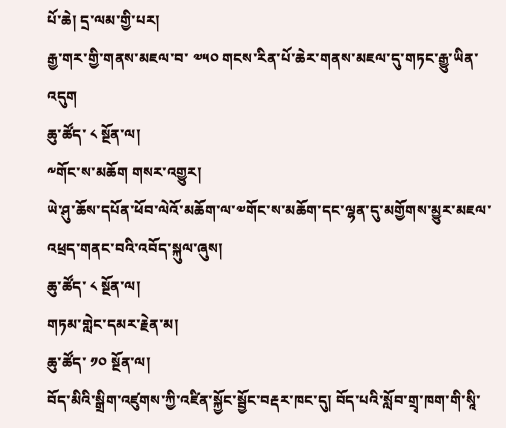པོ་ཆེ། དྲ་ལམ་གྱི་པར།
རྒྱ་གར་གྱི་གནས་མཇལ་བ་ ༧༥༠ གངས་རིན་པོ་ཆེར་གནས་མཇལ་དུ་གཏང་རྒྱུ་ཡིན་འདུག
ཆུ་ཚོད་ ༨ སྔོན་ལ།
༸གོང་ས་མཆོག གསར་འགྱུར།
ཡེ་ཤུ་ཆོས་དཔོན་ཕོབ་ལེའོ་མཆོག་ལ་༧གོང་ས་མཆོག་དང་ལྷན་དུ་མགྱོགས་མྱུར་མཇལ་འཕྲད་གནང་བའི་འབོད་སྐུལ་ཞུས།
ཆུ་ཚོད་ ༨ སྔོན་ལ།
གཏམ་གླེང་དམར་རྗེན་མ།
ཆུ་ཚོད་ ༡༠ སྔོན་ལ།
བོད་མིའི་སྒྲིག་འཛུགས་ཀྱི་འཛིན་སྐྱོང་སྦྱོང་བརྡར་ཁང་དུ། བོད་པའི་སློབ་གྲྭ་ཁག་གི་སཱི་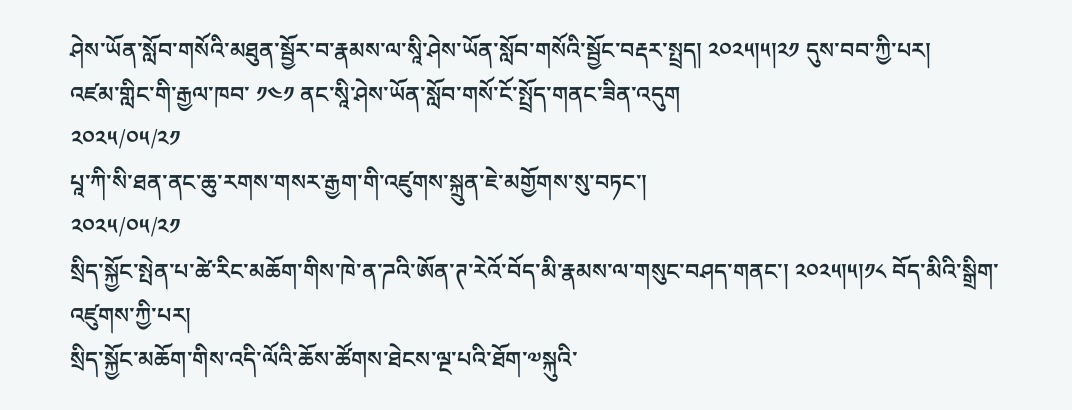ཤེས་ཡོན་སློབ་གསོའི་མཐུན་སྦྱོར་བ་རྣམས་ལ་སཱི་ཤེས་ཡོན་སློབ་གསོའི་སྦྱོང་བརྡར་སྤྲད། ༢༠༢༥།༥།༢༡ དུས་བབ་ཀྱི་པར།
འཛམ་གླིང་གི་རྒྱལ་ཁབ་ ༡༤༡ ནང་སཱི་ཤེས་ཡོན་སློབ་གསོ་ངོ་སྤྲོད་གནང་ཟིན་འདུག
༢༠༢༥/༠༥/༢༡
པཱ་ཀི་སི་ཐན་ནང་ཆུ་རགས་གསར་རྒྱག་གི་འཛུགས་སྐྲུན་ཇེ་མགྱོགས་སུ་བཏང་།
༢༠༢༥/༠༥/༢༡
སྲིད་སྐྱོང་སྤེན་པ་ཚེ་རིང་མཆོག་གིས་ཁེ་ན་ཌའི་ཨོན་ཊ་རེའོ་བོད་མི་རྣམས་ལ་གསུང་བཤད་གནང་། ༢༠༢༥།༥།༡༨ བོད་མིའི་སྒྲིག་འཛུགས་ཀྱི་པར།
སྲིད་སྐྱོང་མཆོག་གིས་འདི་ལོའི་ཆོས་ཚོགས་ཐེངས་ལྔ་པའི་ཐོག་༧སྐུའི་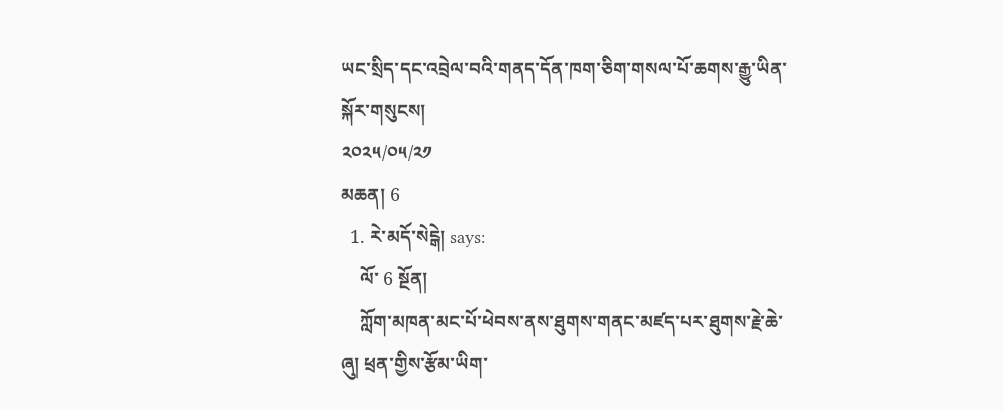ཡང་སྲིད་དང་འབྲེལ་བའི་གནད་དོན་ཁག་ཅིག་གསལ་པོ་ཆགས་རྒྱུ་ཡིན་སྐོར་གསུངས།
༢༠༢༥/༠༥/༢༡
མཆན། 6
  1. རེ་མདོ་སེངྒེ། says:
    ལོ་ 6 སྔོན།
    ཀློག་མཁན་མང་པོ་ཕེབས་ནས་ཐུགས་གནང་མཛད་པར་ཐུགས་རྗེ་ཆེ་ཞུ། ཕྲན་གྱིས་རྩོམ་ཡིག་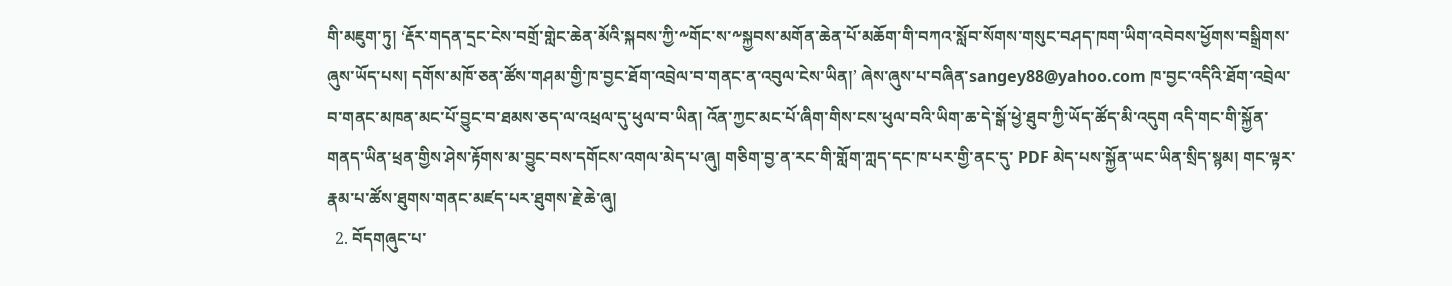གི་མཇུག་ཏུ། ‘རྡོར་གདན་དྲང་ངེས་བགྲོ་གླེང་ཆེན་མོའི་སྐབས་ཀྱི་༸གོང་ས་༸སྐྱབས་མགོན་ཆེན་པོ་མཆོག་གི་བཀའ་སློབ་སོགས་གསུང་བཤད་ཁག་ཡིག་འབེབས་ཕྱོགས་བསྒྲིགས་ཞུས་ཡོད་པས། དགོས་མཁོ་ཅན་ཚོས་གཤམ་གྱི་ཁ་བྱང་ཐོག་འབྲེལ་བ་གནང་ན་འབུལ་ངེས་ཡིན།’ ཞེས་ཞུས་པ་བཞིན་sangey88@yahoo.com ཁ་བྱང་འདིའི་ཐོག་འབྲེལ་བ་གནང་མཁན་མང་པོ་བྱུང་བ་ཐམས་ཅད་ལ་འཕྲལ་དུ་ཕུལ་བ་ཡིན། འོན་ཀྱང་མང་པོ་ཞིག་གིས་ངས་ཕུལ་བའི་ཡིག་ཆ་དེ་སྒོ་ཕྱེ་ཐུབ་ཀྱི་ཡོད་ཚོད་མི་འདུག འདི་གང་གི་སྐྱོན་གནད་ཡིན་ཕྲན་གྱིས་ཤེས་རྟོགས་མ་བྱུང་བས་དགོངས་འགལ་མེད་པ་ཞུ། གཅིག་བྱ་ན་རང་གི་གློག་ཀླད་དང་ཁ་པར་གྱི་ནང་དུ་ PDF མེད་པས་སྐྱོན་ཡང་ཡིན་སྲིད་སྙམ། གང་ལྟར་རྣམ་པ་ཚོས་ཐུགས་གནང་མཛད་པར་ཐུགས་རྗེ་ཆེ་ཞུ།
  2. བོདགཞུང་པ་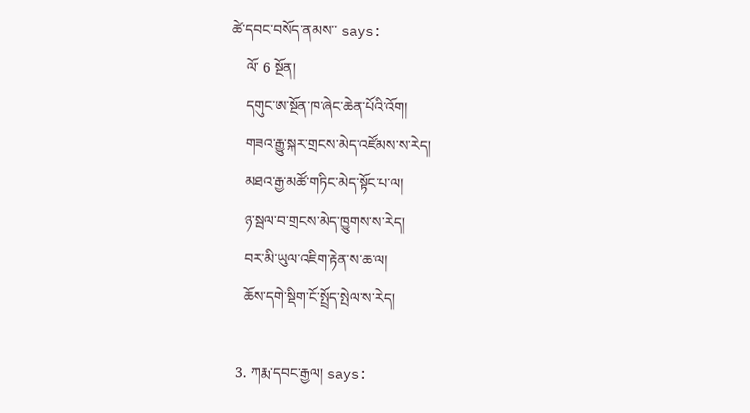ཚེ་དབང་བསོད་ནམས་་ says:
    ལོ་ 6 སྔོན།
    དགུང་ཨ་སྔོན་ཁ་ཞེང་ཆེན་པོའི་འོག།
    གཟའ་རྒྱུ་སྐར་གྲངས་མེད་འཛོམས་ས་རེད།
    མཐའ་རྒྱ་མཚོ་གཏིང་མེད་སྟོང་པ་ལ།
    ཉ་སྦལ་བ་གྲངས་མེད་ཁྱུགས་ས་རེད།
    བར་མི་ཡུལ་འཇིག་རྟེན་ས་ཆ་ལ།
    ཆོས་དགེ་སྡིག་ངོ་སྤྲོད་སྤེལ་ས་རེད།

  3. ཀརྨ་དབང་རྒྱལ། says: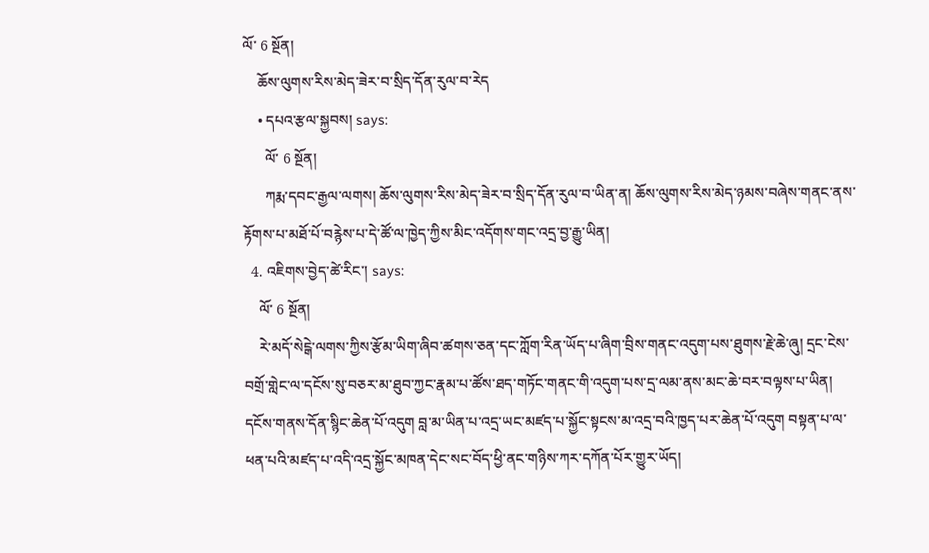ལོ་ 6 སྔོན།
    ཆོས་ལུགས་རིས་མེད་ཟེར་བ་སྲིད་དོན་རུལ་བ་རེད
    • དཔའ་རྩལ་སྐྱབས། says:
      ལོ་ 6 སྔོན།
      ཀརྨ་དབང་རྒྱལ་ལགས། ཆོས་ལུགས་རིས་མེད་ཟེར་བ་སྲིད་དོན་རུལ་བ་ཡིན་ན། ཆོས་ལུགས་རིས་མེད་ཉམས་བཞེས་གནང་ནས་རྟོགས་པ་མཐོ་པོ་བརྙེས་པ་དེ་ཚོ་ལ་ཁྱེད་ཀྱིས་མིང་འདོགས་གང་འདྲ་བྱ་རྒྱུ་ཡིན།
  4. འཇིགས་བྱེད་ཚེ་རིང་། says:
    ལོ་ 6 སྔོན།
    རེ་མདོ་སེངྒེ་ལགས་ཀྱིས་རྩོམ་ཡིག་ཞིབ་ཚགས་ཅན་དང་ཀློག་རིན་ཡོད་པ་ཞིག་བྲིས་གནང་འདུག་པས་ཐུགས་རྗེ་ཆེ་ཞུ། དྲང་ངེས་བགྲོ་གླེང་ལ་དངོས་སུ་བཅར་མ་ཐུབ་ཀྱང་རྣམ་པ་ཚོས་ཐད་གཏོང་གནང་གི་འདུག་པས་དྲ་ལམ་ནས་མང་ཆེ་བར་བལྟས་པ་ཡིན། དངོས་གནས་དོན་སྙིང་ཆེན་པོ་འདུག བླ་མ་ཡིན་པ་འདྲ་ཡང་མཛད་པ་སྐྱོང་སྟངས་མ་འདྲ་བའི་ཁྱད་པར་ཆེན་པོ་འདུག བསྟན་པ་ལ་ཕན་པའི་མཛད་པ་འདི་འདྲ་སྐྱོང་མཁན་དེང་སང་བོད་ཕྱི་ནང་གཉིས་ཀར་དཀོན་པོར་གྱུར་ཡོད།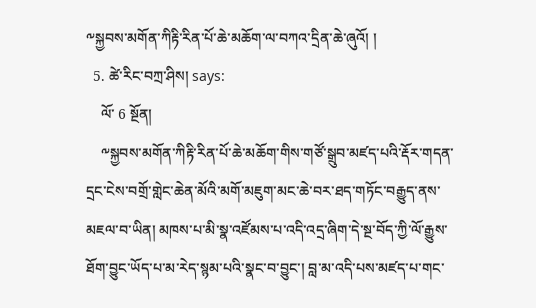༸སྐྱབས་མགོན་ཀིརྟི་རིན་པོ་ཆེ་མཆོག་ལ་བཀའ་དྲིན་ཆེ་ཞུའོ། །
  5. ཚེ་རིང་བཀྲ་ཤིས། says:
    ལོ་ 6 སྔོན།
    ༸སྐྱབས་མགོན་ཀིརྟི་རིན་པོ་ཆེ་མཆོག་གིས་གཙོ་སྒྲུབ་མཛད་པའི་རྡོར་གདན་དྲང་ངེས་བགྲོ་གླེང་ཆེན་མོའི་མགོ་མཇུག་མང་ཆེ་བར་ཐད་གཏོང་བརྒྱུད་ནས་མཇལ་བ་ཡིན། མཁས་པ་མི་སྣ་འཛོམས་པ་འདི་འདྲ་ཞིག་དེ་སྔ་བོད་ཀྱི་ལོ་རྒྱུས་ཐོག་བྱུང་ཡོད་པ་མ་རེད་སྙམ་པའི་སྣང་བ་བྱུང་། བླ་མ་འདི་པས་མཛད་པ་གང་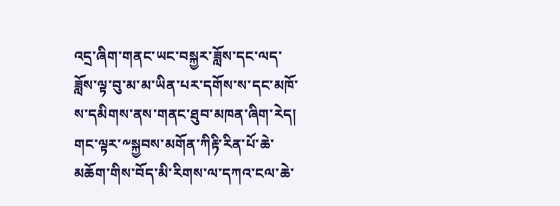འདྲ་ཞིག་གནང་ཡང་བསྐྱར་ཟློས་དང་ལད་ཟློས་ལྟ་བུ་མ་མ་ཡིན་པར་དགོས་ས་དང་མཁོ་ས་དམིགས་ནས་གནང་ཐུབ་མཁན་ཞིག་རེད། གང་ལྟར་༸སྐྱབས་མགོན་ཀིརྟི་རིན་པོ་ཆེ་མཆོག་གིས་བོད་མི་རིགས་ལ་དཀའ་ངལ་ཆེ་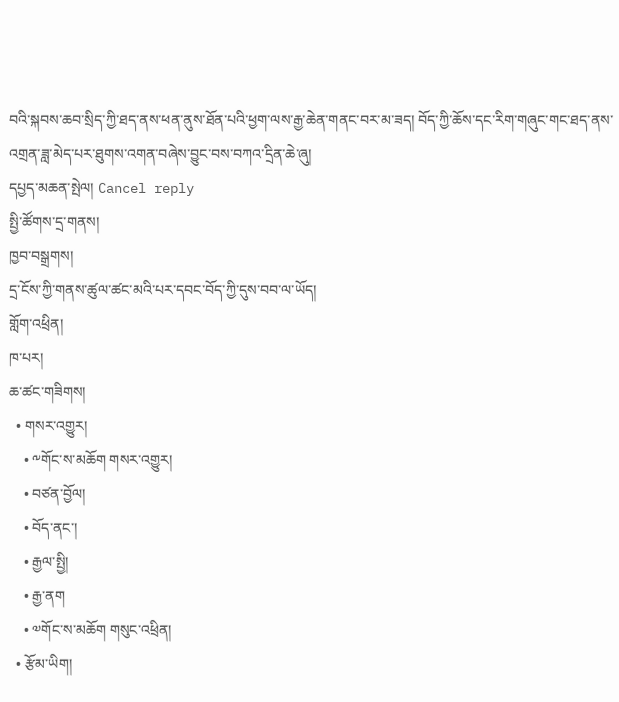བའི་སྐབས་ཆབ་སྲིད་ཀྱི་ཐད་ནས་ཕན་ནུས་ཐོན་པའི་ཕྱག་ལས་རྒྱ་ཆེན་གནང་བར་མ་ཟད། བོད་ཀྱི་ཆོས་དང་རིག་གཞུང་གང་ཐད་ནས་འགྲན་ཟླ་མེད་པར་ཐུགས་འགན་བཞེས་བྱུང་བས་བཀའ་དྲིན་ཆེ་ཞུ།
དཔྱད་མཆན་སྤེལ། Cancel reply
སྤྱི་ཚོགས་དྲ་གནས།
ཁྱབ་བསྒྲགས།
དྲ་ངོས་ཀྱི་གནས་ཚུལ་ཚང་མའི་པར་དབང་བོད་ཀྱི་དུས་བབ་ལ་ཡོད།
གློག་འཕྲིན།
ཁ་པར།
ཆ་ཚང་གཟིགས།
  • གསར་འགྱུར།
    • ༸གོང་ས་མཆོག གསར་འགྱུར།
    • བཙན་བྱོལ།
    • བོད་ནང་།
    • རྒྱལ་སྤྱི།
    • རྒྱ་ནག
    • ༧གོང་ས་མཆོག གསུང་འཕྲིན།
  • རྩོམ་ཡིག།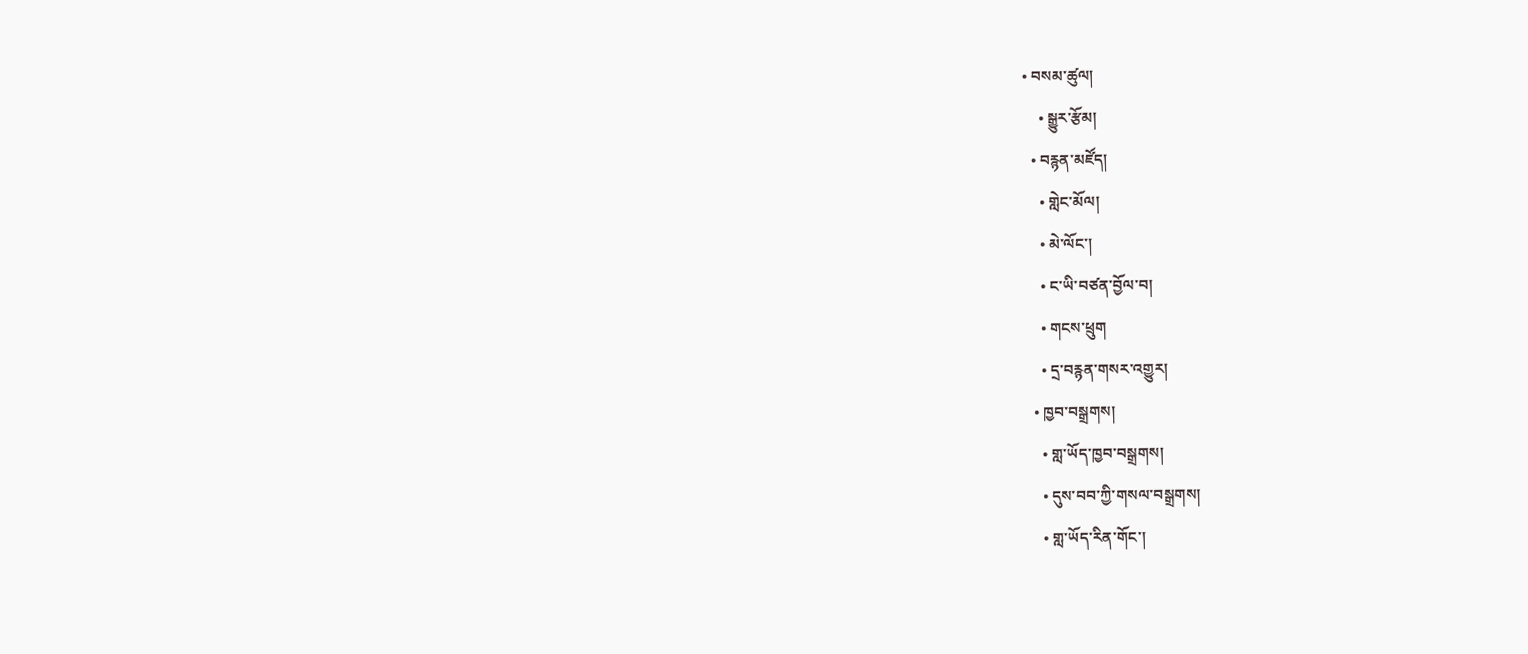• བསམ་ཚུལ།
    • སྒྱུར་རྩོམ།
  • བརྙན་མཛོད།
    • གླེང་མོལ།
    • མེ་ལོང་།
    • ང་ཡི་བཙན་བྱོལ་བ།
    • གངས་ཕྲུག
    • དྲ་བརྙན་གསར་འགྱུར།
  • ཁྱབ་བསྒྲགས།
    • གླ་ཡོད་ཁྱབ་བསྒྲགས།
    • དུས་བབ་ཀྱི་གསལ་བསྒྲགས།
    • གླ་ཡོད་རིན་གོང་།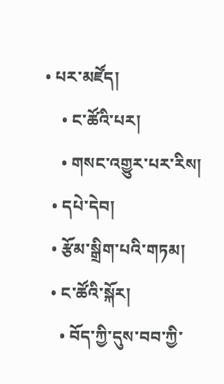• པར་མཛོད།
    • ང་ཚོའི་པར།
    • གསང་འགྱུར་པར་རིས།
  • དཔེ་དེབ།
  • རྩོམ་སྒྲིག་པའི་གཏམ།
  • ང་ཚོའི་སྐོར།
    • བོད་ཀྱི་དུས་བབ་ཀྱི་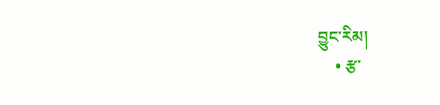བྱུང་རིམ།
    • རྩ་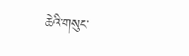ཆེའི་གསུང་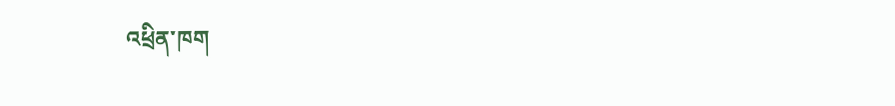འཕྲིན་ཁག